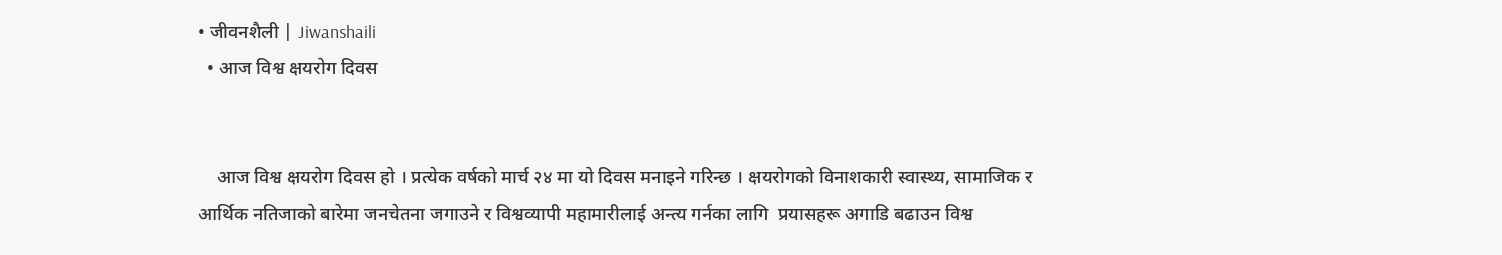• जीवनशैली | Jiwanshaili
  • आज विश्व क्षयरोग दिवस


    आज विश्व क्षयरोग दिवस हो । प्रत्येक वर्षको मार्च २४ मा यो दिवस मनाइने गरिन्छ । क्षयरोगको विनाशकारी स्वास्थ्य, सामाजिक र आर्थिक नतिजाको बारेमा जनचेतना जगाउने र विश्वव्यापी महामारीलाई अन्त्य गर्नका लागि  प्रयासहरू अगाडि बढाउन विश्व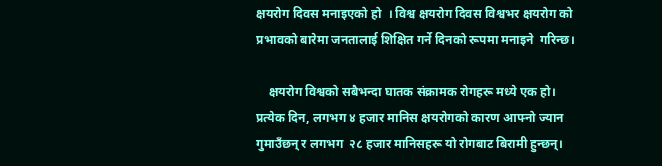क्षयरोग दिवस मनाइएको हो  । विश्व क्षयरोग दिवस विश्वभर क्षयरोग को प्रभावको बारेमा जनतालाई शिक्षित गर्ने दिनको रूपमा मनाइने  गरिन्छ।

    क्षयरोग विश्वको सबैभन्दा घातक संक्रामक रोगहरू मध्ये एक हो। प्रत्येक दिन, लगभग ४ हजार मानिस क्षयरोगको कारण आफ्नो ज्यान गुमाउँछन् र लगभग  २८ हजार मानिसहरू यो रोगबाट बिरामी हुन्छन्।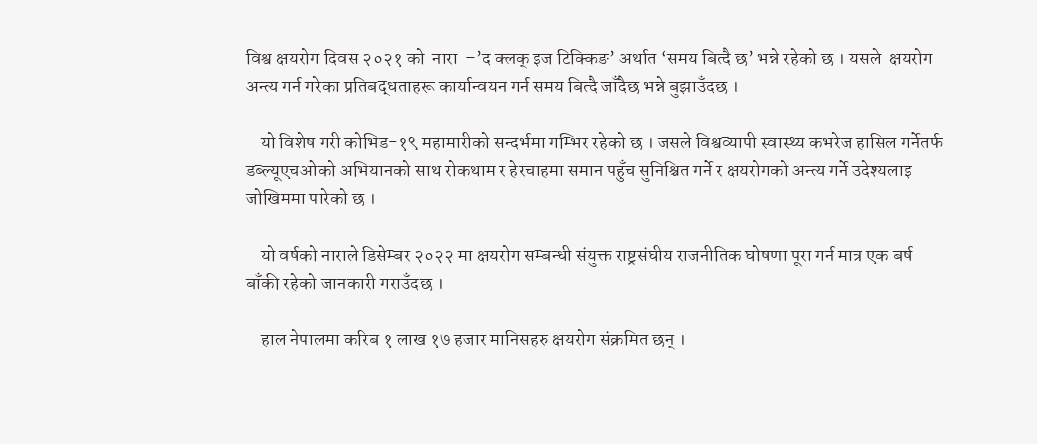विश्व क्षयरोग दिवस २०२१ को  नारा  –’द क्लक् इज टिक्किङ’ अर्थात ‘समय बित्दै छ’ भन्ने रहेको छ । यसले  क्षयरोग अन्त्य गर्न गरेका प्रतिबद्धताहरू कार्यान्वयन गर्न समय बित्दै जाँदैछ भन्ने बुझाउँदछ ।

    यो विशेष गरी कोभिड-१९ महामारीको सन्दर्भमा गम्भिर रहेको छ । जसले विश्वव्यापी स्वास्थ्य कभरेज हासिल गर्नेतर्फ डब्ल्यूएचओको अभियानको साथ रोकथाम र हेरचाहमा समान पहुँच सुनिश्चित गर्ने र क्षयरोगको अन्त्य गर्ने उदेश्यलाइ जोखिममा पारेको छ ।

    यो वर्षको नाराले डिसेम्बर २०२२ मा क्षयरोग सम्बन्धी संयुक्त राष्ट्रसंघीय राजनीतिक घोषणा पूरा गर्न मात्र एक बर्ष बाँकी रहेको जानकारी गराउँदछ ।

    हाल नेपालमा करिब १ लाख १७ हजार मानिसहरु क्षयरोग संक्रमित छन् ।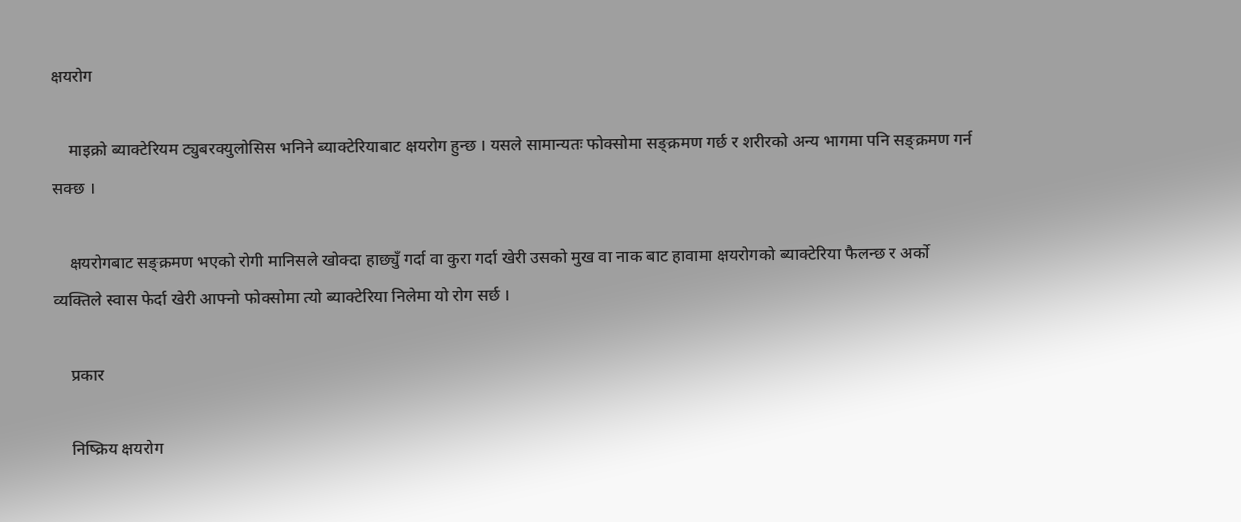क्षयरोग

    माइक्रो ब्याक्टेरियम ट्युबरक्युलोसिस भनिने ब्याक्टेरियाबाट क्षयरोग हुन्छ । यसले सामान्यतः फोक्सोमा सङ्क्रमण गर्छ र शरीरको अन्य भागमा पनि सङ्क्रमण गर्न सक्छ ।

    क्षयरोगबाट सङ्क्रमण भएको रोगी मानिसले खोक्दा हाछ्युँ गर्दा वा कुरा गर्दा खेरी उसको मुख वा नाक बाट हावामा क्षयरोगको ब्याक्टेरिया फैलन्छ र अर्को व्यक्तिले स्वास फेर्दा खेरी आफ्नो फोक्सोमा त्यो ब्याक्टेरिया निलेमा यो रोग सर्छ ।

    प्रकार

    निष्क्रिय क्षयरोग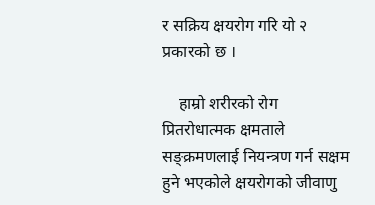र सक्रिय क्षयरोग गरि यो २ प्रकारको छ ।

    हाम्रो शरीरको रोग प्रितरोधात्मक क्षमताले सङ्क्रमणलाई नियन्त्रण गर्न सक्षम हुने भएकोले क्षयरोगको जीवाणु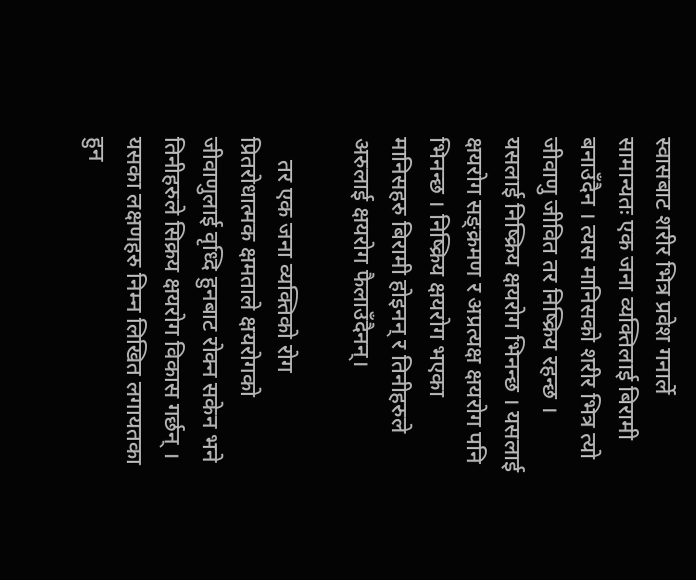स्वासबाट शरीर भित्र प्रवेश गनार्ले सामान्यतः एक जना व्यक्तिलाई बिरामी बनाउँदैन । त्यस मानिसको शरीर भित्र त्यो जीवाणु जीवित तर निष्क्रिय रहन्छ । यसलाई निष्क्रिय क्षयरोग भिनन्छ । यसलाई क्षयरोग सङ्क्रमण र अप्रत्यक्ष क्षयरोग पनि भिनन्छ । निष्क्रिय क्षयरोग भएका मानिसहरु बिरामी होइनन् र तिनीहरुले अरुलाई क्षयरोग फैलाउँदैनन्।

    तर एक जना व्यक्तिको रोग प्रितरोधात्मक क्षमताले क्षयरोगको जीवाणुलाई वृध्दि हुनबाट रोक्न सकेन भने तिनीहरुले सिक्रय क्षयरोग विकास गर्छन् । यसका लक्षणहरु निम्न लिखित लगायतका हुन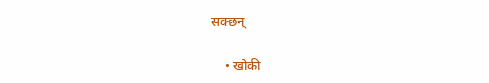सक्छन्

    • खोकी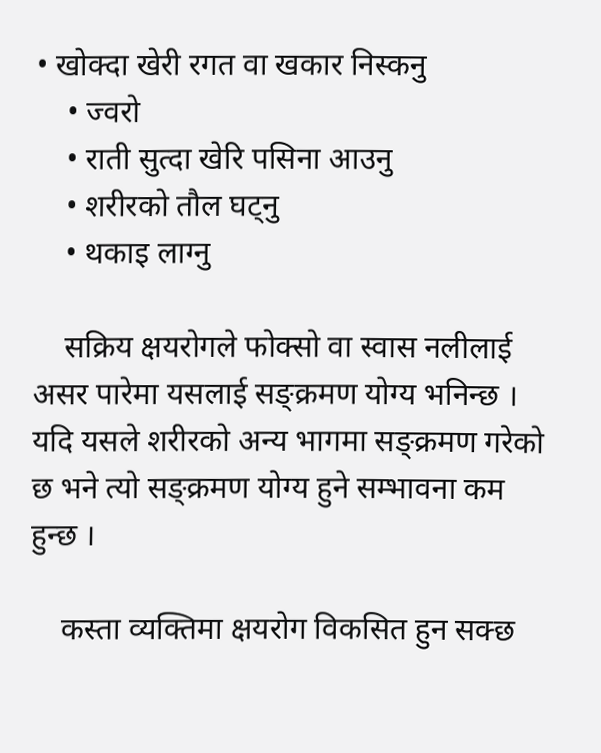• खोक्दा खेरी रगत वा खकार निस्कनु
    • ज्वरो
    • राती सुत्दा खेरि पसिना आउनु
    • शरीरको तौल घट्नु
    • थकाइ लाग्नु

    सक्रिय क्षयरोगले फोक्सो वा स्वास नलीलाई असर पारेमा यसलाई सङ्क्रमण योग्य भनिन्छ । यदि यसले शरीरको अन्य भागमा सङ्क्रमण गरेको छ भने त्यो सङ्क्रमण योग्य हुने सम्भावना कम हुन्छ ।

    कस्ता व्यक्तिमा क्षयरोग विकसित हुन सक्छ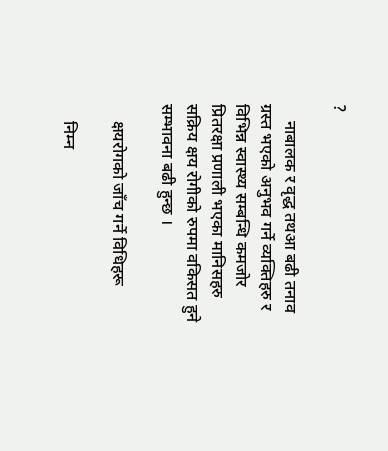?

    नाबालक र वृद्ध तथआ बढी तनाव ग्रस्त भएको अनुभव गर्ने व्यक्तिहरु र विभिन्न स्वास्थ्य सम्बन्धि कमजोर प्रितरक्षा प्रणाली भएका मानिसहरु सक्रिय क्षय रोगीको रुपमा वकिसत हुने सम्भावना बढी हुन्छ ।

    क्षयरोगको जाँच गर्ने विधिहरू

    निम्न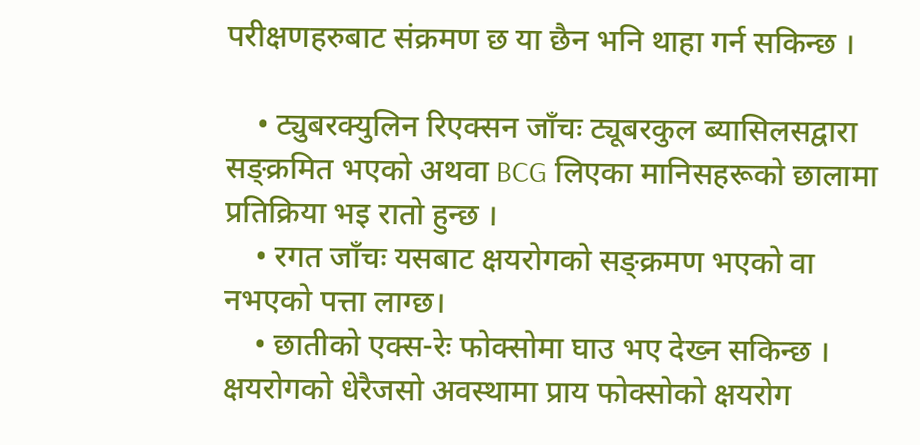परीक्षणहरुबाट संक्रमण छ या छैन भनि थाहा गर्न सकिन्छ ।

    • ट्युबरक्युलिन रिएक्सन जाँचः ट्यूबरकुल ब्यासिलसद्वारा सङ्क्रमित भएको अथवा BCG लिएका मानिसहरूको छालामा प्रतिक्रिया भइ रातो हुन्छ ।
    • रगत जाँचः यसबाट क्षयरोगको सङ्क्रमण भएको वा नभएको पत्ता लाग्छ।
    • छातीको एक्स-रेः फोक्सोमा घाउ भए देख्न सकिन्छ । क्षयरोगको धेरैजसो अवस्थामा प्राय फोक्सोको क्षयरोग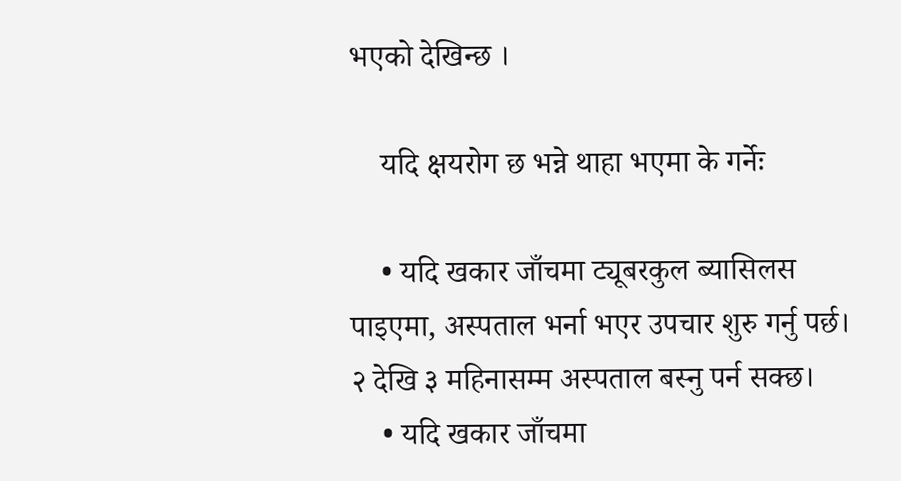भएको देखिन्छ ।

    यदि क्षयरोग छ भन्ने थाहा भएमा के गर्नेः

    • यदि खकार जाँचमा ट्यूबरकुल ब्यासिलस पाइएमा, अस्पताल भर्ना भएर उपचार शुरु गर्नु पर्छ। २ देखि ३ महिनासम्म अस्पताल बस्नु पर्न सक्छ।
    • यदि खकार जाँचमा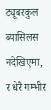ट्यूबरकुल ब्यासिलस नदेखिएमा, र धेरै गम्भीर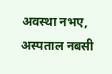अवस्था नभए, अस्पताल नबसी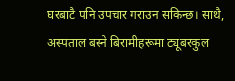घरबाटै पनि उपचार गराउन सकिन्छ। साथै, अस्पताल बस्ने बिरामीहरूमा ट्यूबरकुल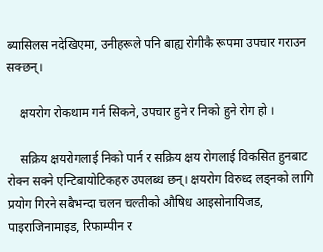ब्यासिलस नदेखिएमा, उनीहरूले पनि बाह्य रोगीकै रूपमा उपचार गराउन सक्छन्।

    क्षयरोग रोकथाम गर्न सिकने, उपचार हुने र निको हुने रोग हो ।

    सक्रिय क्षयरोगलाई निको पार्न र सक्रिय क्षय रोगलाई विकसित हुनबाट रोक्न सक्ने एन्टिबायोटिकहरु उपलब्ध छन्। क्षयरोग विरुध्द लड्नको लागि प्रयोग गिरने सबैभन्दा चलन चल्तीको औषिध आइसोनायिजड, पाइराजिनामाइड, रिफाम्पीन र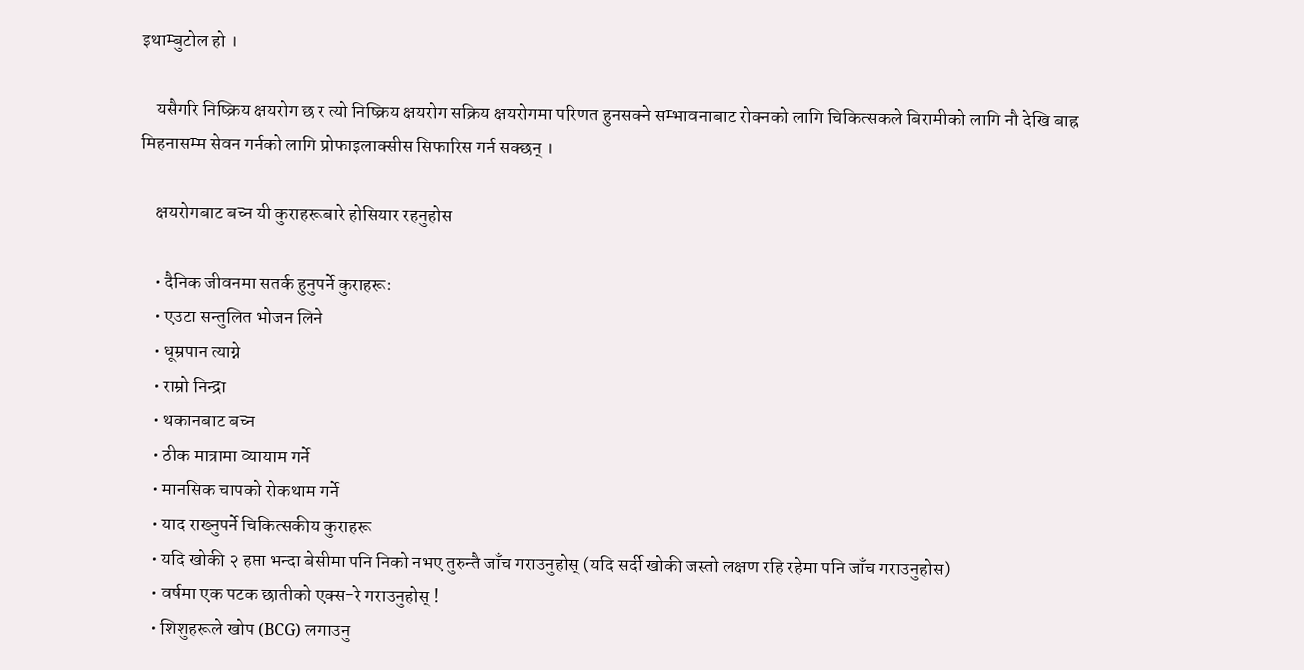इथाम्बुटोल हो ।

    यसैगरि निष्क्रिय क्षयरोग छ र त्यो निष्क्रिय क्षयरोग सक्रिय क्षयरोगमा परिणत हुनसक्ने सम्भावनाबाट रोक्नको लागि चिकित्सकले बिरामीको लागि नौ देखि बाह्र मिहनासम्म सेवन गर्नको लागि प्रोफाइलाक्सीस सिफारिस गर्न सक्छन् ।

    क्षयरोगबाट बच्न यी कुराहरूबारे होसियार रहनुहोस

    • दैनिक जीवनमा सतर्क हुनुपर्ने कुराहरूः
    • एउटा सन्तुलित भोजन लिने
    • धूम्रपान त्याग्ने
    • राम्रो निन्द्रा
    • थकानबाट बच्न
    • ठीक मात्रामा व्यायाम गर्ने
    • मानसिक चापको रोकथाम गर्ने
    • याद राख्नुपर्ने चिकित्सकीय कुराहरू
    • यदि खोकी २ हप्ता भन्दा बेसीमा पनि निको नभए तुरुन्तै जाँच गराउनुहोस् (यदि सर्दी खोकी जस्तो लक्षण रहि रहेमा पनि जाँच गराउनुहोस)
    • वर्षमा एक पटक छातीको एक्स-रे गराउनुहोस् !
    • शिशुहरूले खोप (BCG) लगाउनु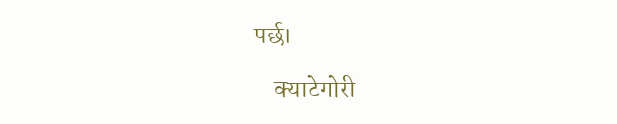पर्छ।

    क्याटेगोरी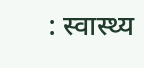: स्वास्थ्य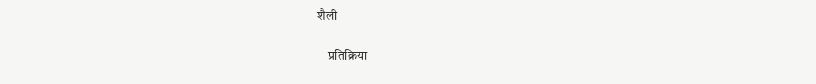शैली

    प्रतिक्रिया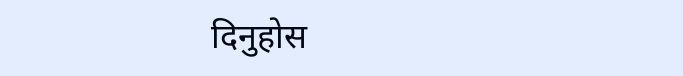दिनुहोस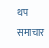थप समाचार